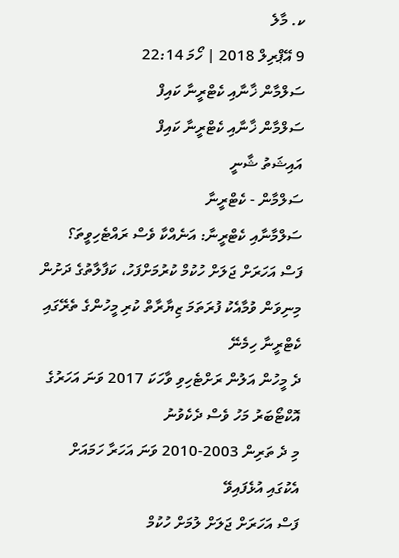ކ. މާލެ
9 އޭޕްރިލް 2018 | ހޯމަ 22:14
ސަލްމާން ޚާނާއި ކެޓްރީނާ ކައިފް
ސަލްމާން ޚާނާއި ކެޓްރީނާ ކައިފް
އައިޝަތު ޝާނީ
ސަލްމާން - ކެޓްރީނާ
ސަލްމާނާއި ކެޓްރީނާ: އަނެއްކާ ވެސް ރައްޓެހިވީތަ؟
ފަސް އަހަރަށް ޖަލަށް ހުކުމް ކުރުމަށްފަހު، ކަފާލާތުގެ ދަށުން މިނިވަން ވުމާއެކު ފުރަތަމަ ޒިޔާރާތް ކުރި މީހުންގެ ތެރޭގައި ކެޓްރީނާ ހިމެނޭ
ދެ މީހުން އަލުން ރަށްޓެހިވި ވާހަކަ 2017 ވަނަ އަހަރުގެ އޮކްޓޯބަރު މަހު ވެސް ދެކެވުނު
މި ދެ ތަރިން 2003-2010 ވަނަ އަހަރާ ހަމައަށް އެކުގައި އުޅެފައިވޭ
ފަސް އަހަރަށް ޖަލަށް ލުމަށް ހުކުމް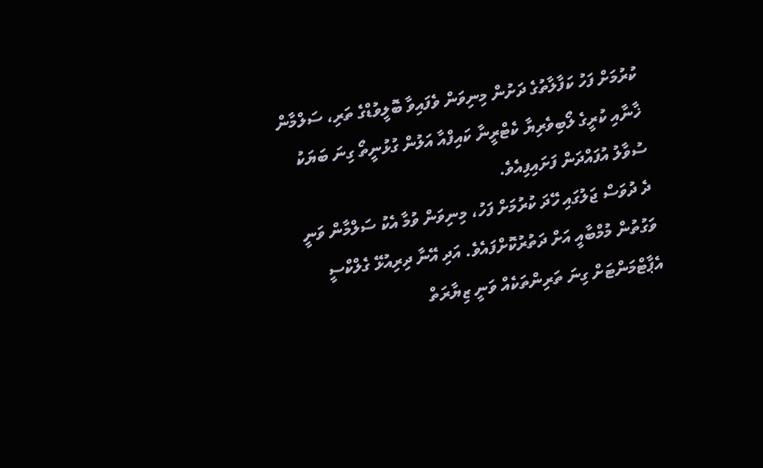ކުރުމަށް ފަހު ކަފާލާތުގެ ދަށުން މިނިވަން ވެފައިވާ ބޮލީވުޑްގެ ތަރި، ސަލްމާން ޚާނާއި ކުރީގެ ލޯބިވެރިޔާ ކެޓްރީނާ ކައިފްއާ އަލުން ގުޅުނީތޯ ގިނަ ބަޔަކު ސުވާލު އުފައްދަން ފަށައިފިއެވެ.
ދެ ދުވަސް ޖަލުގައި ހޭދަ ކުރުމަށް ފަހު، މިނިވަން ވުމާ އެކު ސަލްމާން ވަނީ ވަގުތުން މުމްބާއީ އަށް ދަތުރުކޮށްފައެވެ. އަދި އޭނާ ދިރިއުޅޭ ގެލްކްސީ އެޕާޓްމަންޓަށް ގިނަ ތަރިންތަކެއް ވަނީ ޒިޔާރަތް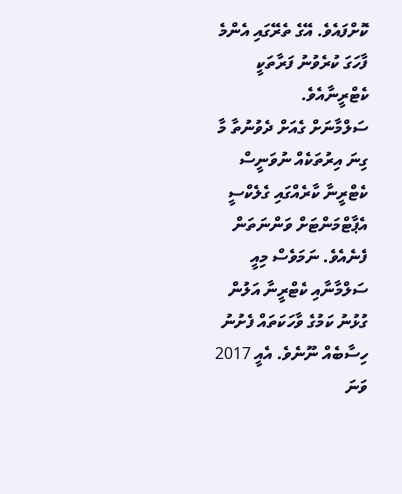ކޮށްފައެވެ. އޭގެ ތެރޭގައި އެންމެ ފާހަގަ ކުރެވުނު ފަރާތަކީ ކެޓްރީނާއެވެ.
ސަލްމާނަށް ގެއަށް ދެވުނުތާ މާ ގިނަ އިރުތަކެއް ނުވަނީސް ކެޓްރީނާ ކާރެއްގައި ގެލެކްސީ އެޕާޓްމަންޓަށް ވަންނަތަން ފެނެއެވެ. ނަމަވެސް މިއީ ސަލްމާނާއި ކެޓްރީނާ އަލުން ގުޅުނު ކަމުގެ ވާހަކަތައް ފެށުނު ހިސާބެއް ނޫނެވެ. އެއީ 2017 ވަނަ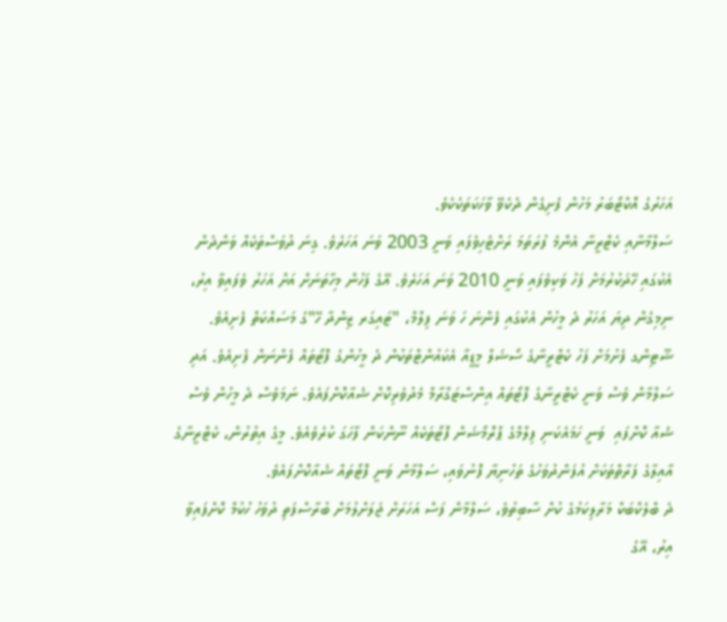އަހަރުގެ އޮކްޓޯބަރު މަހުން ފެށިގެން ދެކެވޭ ވާހަކަތަކެކެވެ.
ސަލްމާނާއި ކެޓްރީނާ އެންމެ ފުރަތަމަ ރަށްޓެހިވެފައި ވަނީ 2003 ވަނަ އަހަރެވެ. ގިނަ ދުވަސްތަކެއް ވަންދެން އެކުގައި ހޭދަކުރުމަށް ފަހު ވަކިވެފައި ވަނީ 2010 ވަނަ އަހަރެވެ. އޭގެ ފަހުން މިހާތަނަށް އަށް އަހަރު ވެފައިވާ އިރު، ނިމިގެން ދިޔަ އަހަރު ދެ މީހުން އެކުގައި ފެންނަ ހަ ވަނަ ފިލްމް، "ޓައިގަރ ޒިންދާ ހޭ"ގެ މަސައްކަތް ފެށިއެވެ.
ޝޫޓިންގ ފެށުމަށް ފަހު ކެޓްރީނާގެ ސޯޝަލް މީޑީއާ އެކައުންޓްތަކުން ދެ މީހުންގެ ފޮޓޯތައް ފެންނަން ފެށިއެވެ. އަދި ސަލްމާން ވެސް ވަނީ ކެޓްރީނާގެ ފޮޓޯތައް އިންސްޓަގްރާމް މެދުވެރިކޮށް ޝެއާކޮށްފައެވެ. ނަމަވެސް ދެ މީހުން ވެސް ޝެއާ ކޮށްފައި  ވަނީ ހަމައެކަނި ފިލްމްގެ ޕްރޮމޯޝަން ފޮޓޯތަކެއް ނޫންކަން ފާހަގަ ކުރެވެއެވެ. މީގެ އިތުރުން، ކެޓްރީނާގެ އާއިލާގެ ފަރާތްތަކަށް އުފަންދުވަހުގެ ތަހުނިޔާ ފޮނުވައި، ސަލްމާން ވަނީ ފޮޓޯތައް ޝެއާކޮށްފައެވެ.
ދެ ބްލެކްބަކް މަރާލިކަމުގެ ކުށް ސާބިތުވެ، ސަލްމާން ފަސް އަހަރަށް ޖަލަށްލުމަށް ބުރާސްފަތި ދުވަހު ހުކުމް ކޮށްފައިވާ އިރު، އޭގެ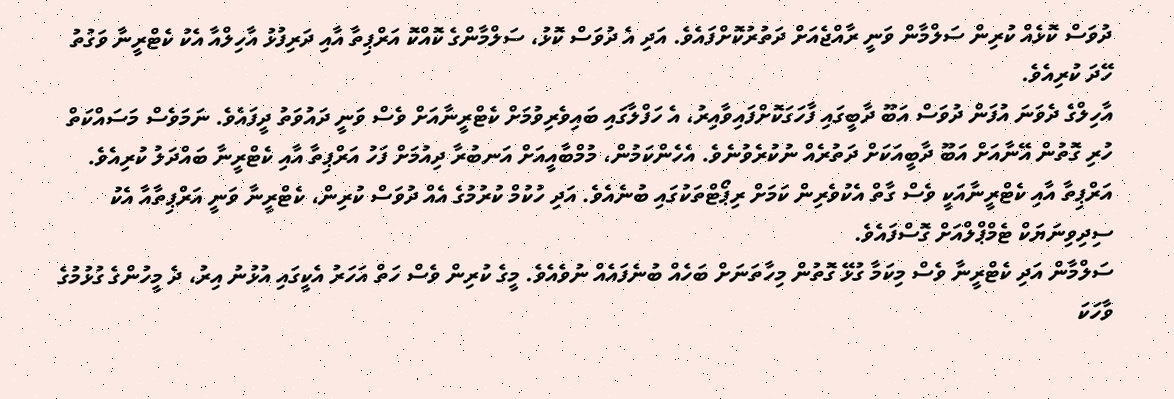ދުވަސް ކޮޅެއް ކުރިން ސަލްމާން ވަނީ ރާއްޖެއަށް ދަތުރުކޮށްފައެވެ. އަދި އެ ދުވަސް ކޮޅު، ސަލްމާންގެ ކޮއްކޮ އަރްޕިތާ އާއި ދަރިފުޅު އާހިލްއާ އެކު ކެޓްރީނާ ވަގުތު ހޭދަ ކުރިއެވެ.
އާހިލްގެ ދެވަނަ އުފަން ދުވަސް އަބޫ ދާބީގައި ފާހަގަކޮށްފައިވާއިރު، އެ ހަފްލާގައި ބައިވެރިވުމަށް ކެޓްރީނާއަށް ވެސް ވަނީ ދައުވަތު ދީފައެވެ. ނަމަވެސް މަސައްކަތް ހުރި ގޮތުން އޭނާއަށް އަބޫ ދާބީއަކަށް ދަތުރެއް ނުކުރެވުނެވެ. އެހެންކަމުން، މުމްބާއީއަށް އަނބުރާ ދިއުމަށް ފަހު އަރްޕިތާ އާއި ކެޓްރީނާ ބައްދަލު ކުރިއެވެ. އަރްޕިތާ އާއި ކެޓްރީނާއަކީ ވެސް ގާތް އެކުވެރިން ކަމަށް ރިޕޯޓްތަކުގައި ބުނެއެވެ. އަދި ހުކުމް ކުރުމުގެ އެއް ދުވަސް ކުރިން، ކެޓްރީނާ ވަނީ އަރްޕިތާއާ އެކު ސިދިވިނަޔަކް ޓެމްޕްލްއަށް ގޮސްފައެވެ.
ސަލްމާން އަދި ކެޓްރީނާ ވެސް މިކަމާ ގުޅޭ ގޮތުން މިހާތަނަށް ބަހެއް ބުނެފައެއް ނުވެއެވެ. މީގެ ކުރިން ވެސް ހަތް އަހަރު އެކީގައި އުޅުނު އިރު، ދެ މީހުންގެ ގުޅުމުގެ ވާހަކަ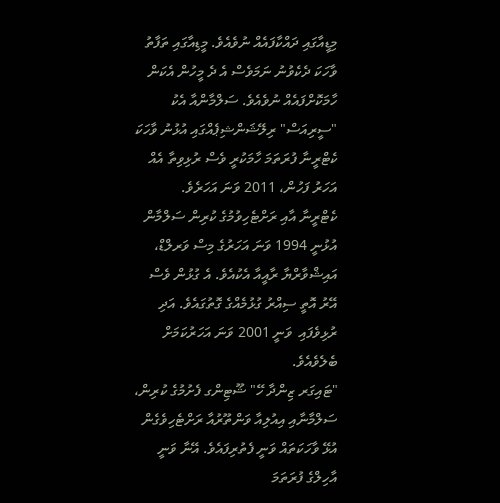މިޑީއާގައި ދައްކާފައެއް ނުވެއެވެ. މީޑިއާގައި ތަފާތު ވާހަކަ ދެކެވުނު ނަމަވެސް އެ ދެ މީހުން އެކަން ހާމަކޮށްފައެއް ނުވެއެވެ. ސަލްމާންއާ އެކު "ސީރިއަސް" ރިލޭޝަންޝިޕެއްގައި އުޅުނު ވާހަކަ ކެޓްރީނާ ފުރަތަމަ ހާމަކުރީ ވެސް ރުޅިވިތާ އެއް އަހަރު ފަހުން، 2011 ވަނަ އަހަރެވެ.
ކެޓްރީނާ އާއި ރަށްޓެހިވުމުގެ ކުރިން ސަލްމާން އުޅުނީ 1994 ވަނަ އަހަރުގެ މިސް ވަރލްޑް، އައިޝްވާރްޔާ ރާއީއާ އެކުއެވެ. އެ ގުޅުން ވެސް އޭރު އޮތީ ސިއްރު ގުޅުމެއްގެ ގޮތުގައެވެ. އަދި ރުޅިވެފައި  ވަނީ 2001 ވަނަ އަހަރުކަމަށް ބެލެވެއެވެ.
"ޓައިގަރ ޒިންދާ ހޭ" ޝޫޓިންގ ފެށުމުގެ ކުރިން، ސަލްމާނާއި އިއުލިއާ ވަންތޫރުއާ ރަށްޓެހިވެގެން އުޅޭ ވާހަކަތައް ވަނީ ފެތުރިފައެވެ. އޭނާ ވަނީ އާހިލްގެ ފުރަތަމަ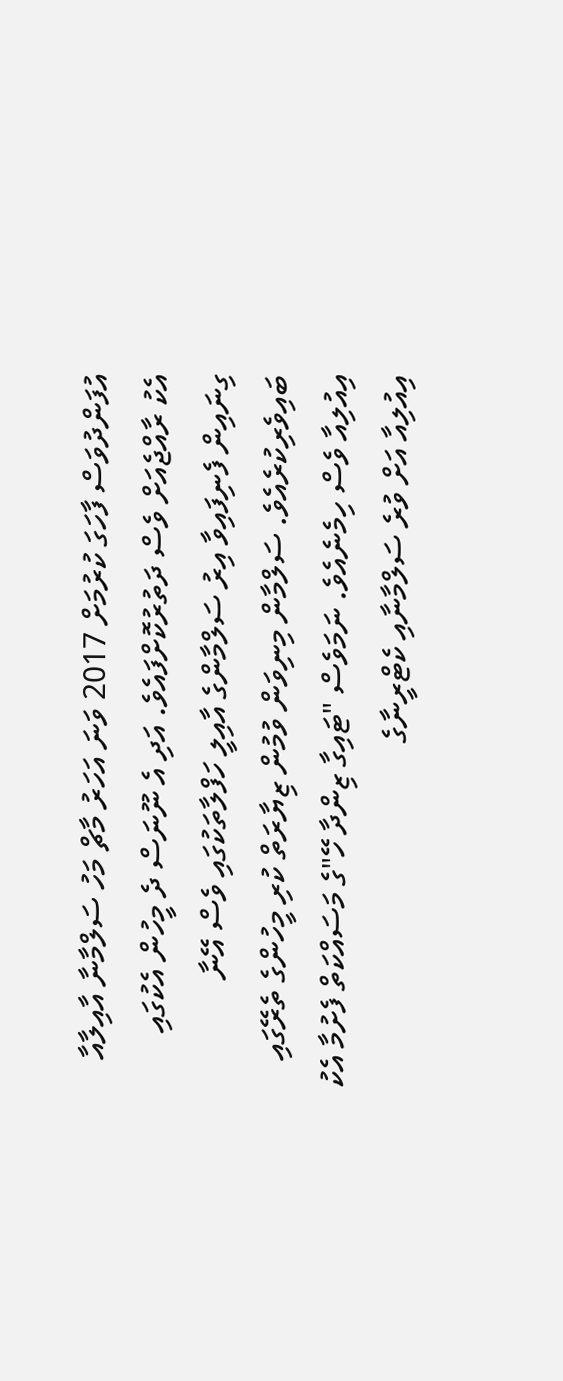އުފަންދުވަސް ފާހަގަ ކުރުމަށް 2017 ވަނަ އަހަރު މާޗް މަހު ސަލްމާނާ އާއިލާއާ އެކު ރާއްޖެއަށް ވެސް ދަތުރުކޮށްފައެވެ. އަދި އެ ނޫނަސް ދެ މީހުން އެކުގައި ގިނައިން ފެނިފައިވާ އިރު ސަލްމާންގެ އާއިލީ ހަފްލާތަކުގައި ވެސް އޭނާ ބައިވެރިކުރެއެވެ. ސަލްމާން މިނިވަން ވުމުން ޒިޔާރަތް ކުރި މީހުންގެ ތެރޭގައި އިއުލިއާ ވެސް ހިމެނެއެވެ. ނަމަވެސް "ޓައިގާ ޒިންދާ ހޭ"ގެ މަސައްކަތް ފެށުމާ އެކު އިއުލިއާ އަށް ވުރެ ސަލްމާނާއި ކެޓްރީނާގެ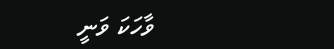ވާހަކަ ވަނީ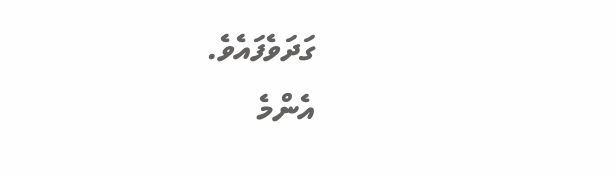ގަދަވެފައެވެ.
އެންމެ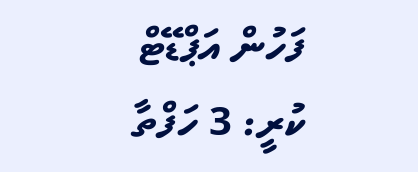ފަހުން އަޕްޑޭޓް ކުރީ: 3 ހަފްތާ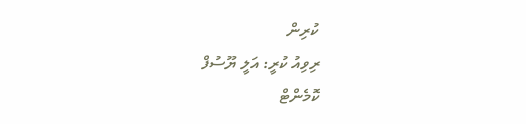ކުރިން
ރިވިއު ކުރީ: އަލީ ޔޫސުފް
ކޮމެންޓް